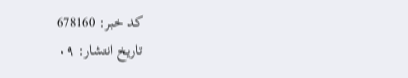کد خبر: 678160
تاریخ انتشار: ۰۹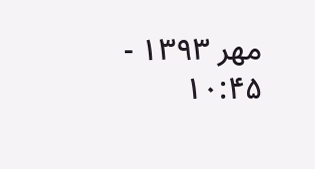مهر ۱۳۹۳ - ۱۰:۴۵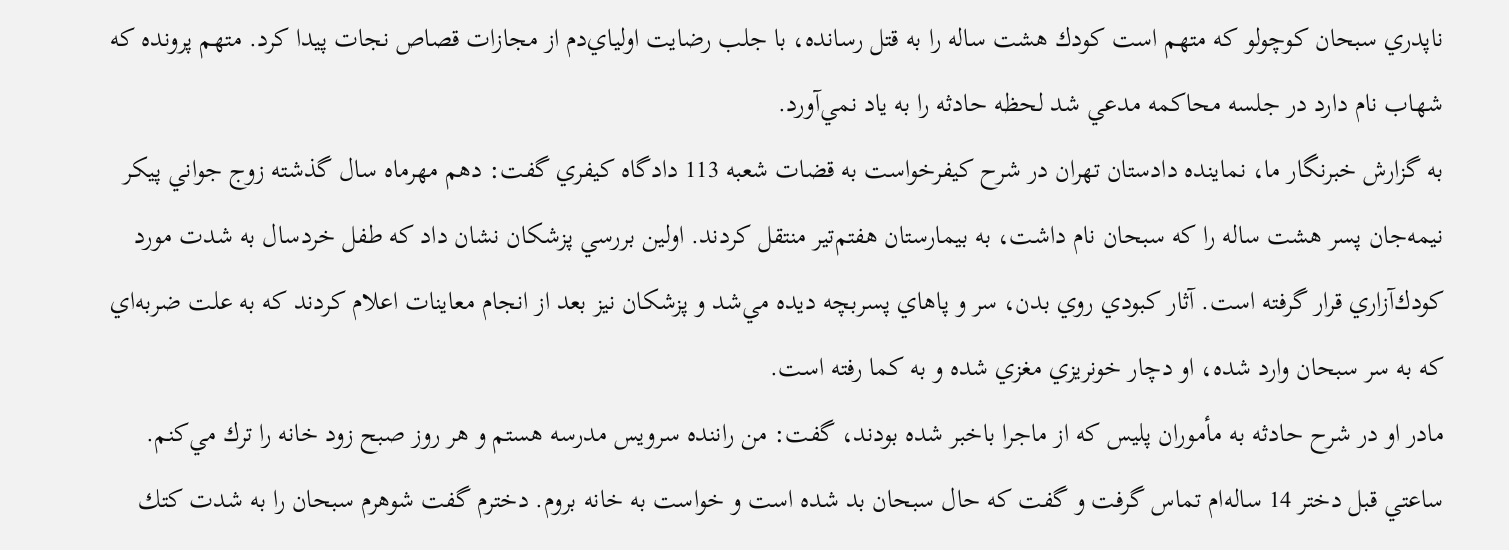ناپدري سبحان كوچولو كه متهم است كودك هشت ساله را به قتل رسانده، با جلب رضايت اولياي‌دم از مجازات قصاص نجات پيدا كرد. متهم پرونده كه شهاب نام دارد در جلسه محاكمه مدعي شد لحظه حادثه را به ياد نمي‌آورد.
به گزارش خبرنگار ما، نماينده دادستان تهران در شرح كيفرخواست به قضات شعبه 113 دادگاه كيفري گفت: دهم مهرماه سال گذشته زوج جواني پيكر نيمه‌جان پسر هشت ساله را كه سبحان نام داشت، به بيمارستان هفتم‌تير منتقل كردند. اولين بررسي پزشكان نشان داد كه طفل خردسال به شدت مورد كودك‌آزاري قرار گرفته است. آثار كبودي روي بدن، سر و پاهاي پسربچه ديده مي‌شد و پزشكان نيز بعد از انجام معاينات اعلام كردند كه به ‌علت ضربه‌اي كه به سر سبحان وارد شده، او دچار خونريزي مغزي شده و به كما رفته است.
مادر او در شرح حادثه به مأموران پليس كه از ماجرا باخبر شده بودند، گفت: من راننده سرويس مدرسه هستم و هر روز صبح زود خانه را ترك مي‌كنم. ساعتي قبل دختر 14 ساله‌ام تماس گرفت و گفت كه حال سبحان بد شده است و خواست به خانه بروم. دخترم گفت شوهرم سبحان را به شدت كتك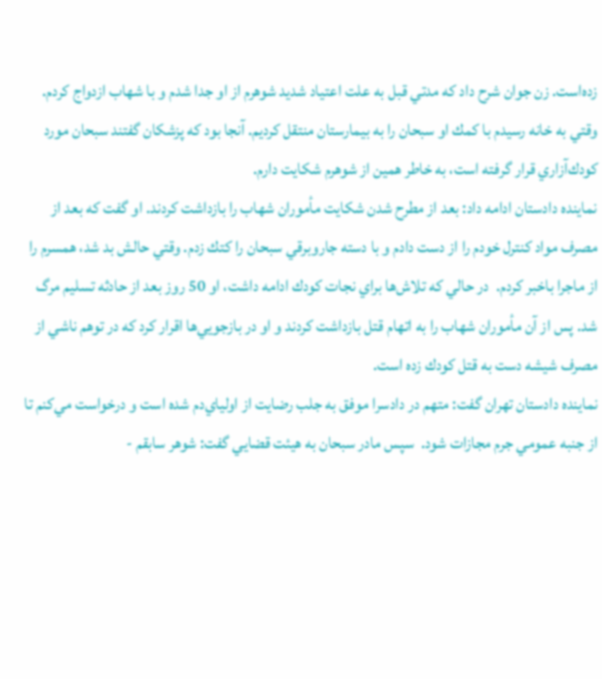زده‌است. زن جوان شرح داد كه مدتي قبل به علت اعتياد شديد شوهرم از او جدا شدم و با شهاب ازدواج كردم. وقتي به خانه رسيدم با كمك او سبحان را به بيمارستان منتقل كرديم. آنجا بود كه پزشكان گفتند سبحان مورد كودك‌آزاري قرار گرفته است، به خاطر همين از شوهرم شكايت دارم.
نماينده دادستان ادامه داد: بعد از مطرح شدن شكايت مأموران شهاب را بازداشت كردند. او گفت كه بعد از مصرف مواد كنترل خودم را از دست دادم و با دسته جاروبرقي سبحان را كتك زدم. وقتي حالش بد شد، همسرم را از ماجرا باخبر كردم.  در حالي كه تلاش‌ها براي نجات كودك ادامه داشت، او 50 روز بعد از حادثه تسليم مرگ شد. پس از آن مأموران شهاب را به اتهام قتل بازداشت كردند و او در بازجويي‌ها اقرار كرد كه در توهم ناشي از مصرف شيشه دست به قتل كودك زده است.
نماينده دادستان تهران گفت: متهم در دادسرا موفق به جلب رضايت از اولياي‌دم شده است و درخواست مي‌كنم تا از جنبه عمومي جرم مجازات شود.  سپس مادر سبحان به هيئت قضايي گفت: شوهر سابقم -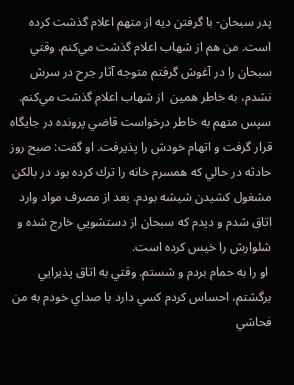پدر سبحان- با گرفتن ديه از متهم اعلام گذشت كرده است. من هم از شهاب اعلام گذشت مي‌كنم. وقتي سبحان را در آغوش گرفتم متوجه آثار جرح در سرش نشدم، به خاطر همين  از شهاب اعلام گذشت مي‌كنم.
سپس متهم به خاطر درخواست قاضي پرونده در جايگاه قرار گرفت و اتهام خودش را پذيرفت. او گفت: صبح روز حادثه در حالي كه همسرم خانه را ترك كرده بود در بالكن مشغول كشيدن شيشه بودم. بعد از مصرف مواد وارد اتاق شدم و ديدم كه سبحان از دستشويي خارج شده و شلوارش را خيس كرده است.
 او را به حمام بردم و شستم. وقتي به اتاق پذيرايي برگشتم، احساس كردم كسي دارد با صداي خودم به من فحاشي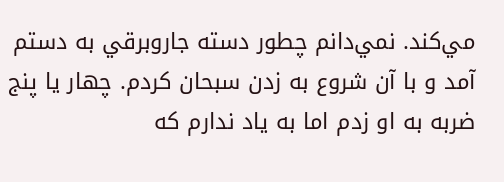مي‌كند. نمي‌دانم چطور دسته جارو‌برقي به دستم آمد و با آن شروع به زدن سبحان كردم. چهار يا پنج ضربه به او زدم اما به ياد ندارم كه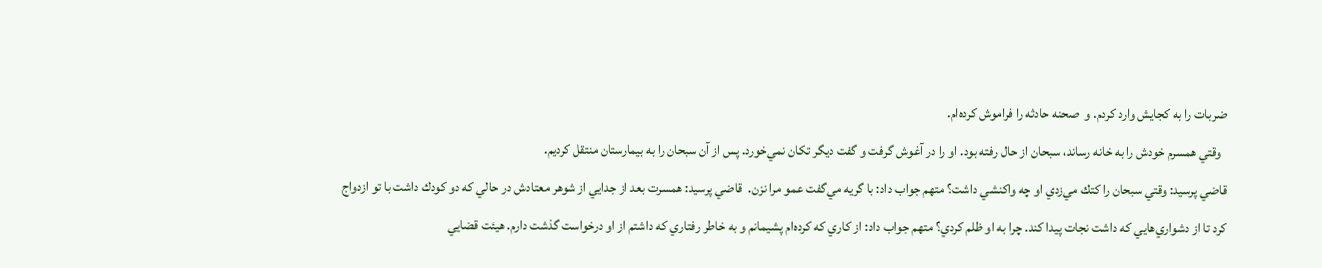ضربات را به كجايش وارد كردم. و  صحنه حادثه را فراموش كرده‌ام.
  وقتي همسرم خودش را به خانه رساند، سبحان از حال رفته بود. او را در آغوش گرفت و گفت ديگر تكان نمي‌خورد. پس از آن سبحان را به بيمارستان منتقل كرديم.
قاضي پرسيد: وقتي سبحان را كتك مي‌زدي او چه واكنشي داشت؟ متهم جواب داد: با گريه مي‌گفت عمو مرا نزن.  قاضي پرسيد: همسرت بعد از جدايي از شوهر معتادش در حالي كه دو كودك داشت با تو ازدواج كرد تا از دشواري‌هايي كه داشت نجات پيدا كند. چرا به او ظلم كردي؟ متهم جواب داد: از كاري كه كرده‌ام پشيمانم و به خاطر رفتاري كه داشتم از او درخواست گذشت دارم. هيئت قضايي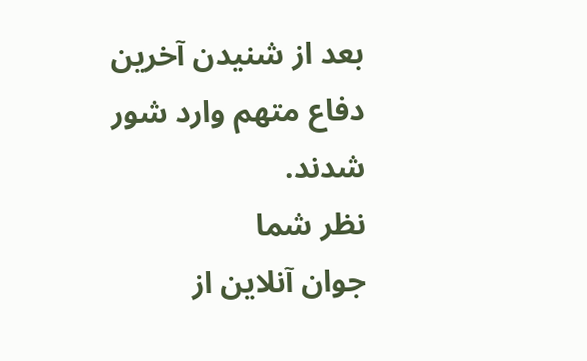بعد از شنيدن آخرين دفاع متهم وارد شور شدند.
نظر شما
جوان آنلاين از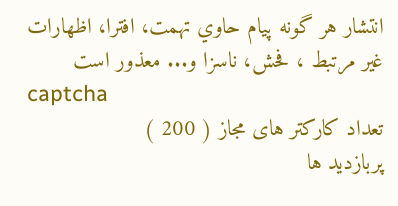انتشار هر گونه پيام حاوي تهمت، افترا، اظهارات غير مرتبط ، فحش، ناسزا و... معذور است
captcha
تعداد کارکتر های مجاز ( 200 )
پربازدید ها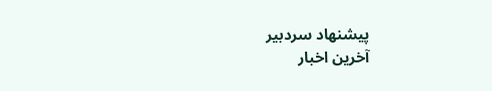پیشنهاد سردبیر
آخرین اخبار